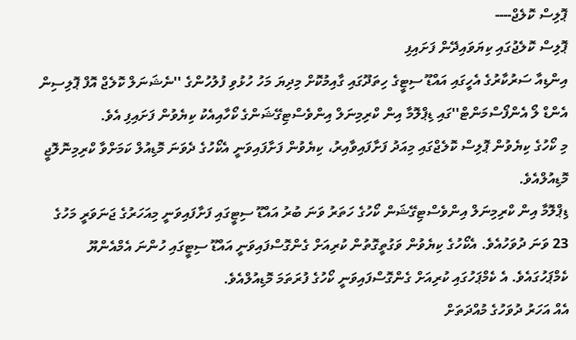ޕޮލިސް ކޮލެޖް----
ޕޮލިސް ކޮލެޖުގައި ކިޔަވައިދޭން ފަށައިފި
އިންޑިއާ ސަރުކާރުގެ އެހީގައި އައްޑޫ ސިޓީގެ ހިތަދޫގައި ގާއިމުކޮށް މިދިޔަ މަހު ހުޅުވި ފުލުހުންގެ ''ނެޝަނަލް ކޮލެޖް އޮފް ޕޮލިސިން އެންޑް ލޯ އެންފޯސްމަންޓް''ގައި ޑިޕްލޮމާ އިން ކްރިމިނަލް އިންވެސްޓިގޭޝަންގެ ކޯހާއިއެކު ކިޔެވުން ފަށައިފި އެވެ.
މި ކޯހުގެ ކިޔެވުން ޕޮލިސް ކޮލެޖްގައި މިއަދު ފަށާފައިވާއިރު، ކިޔެވުން ފަށާފައިވަނީ އެކޯހުގެ ދެވަނަ މޮޑިއުލް ކަމަށްވާ ކްރިމިނޮލޮޖީ މޮޑިއުލްއެވެ.
ޑިޕްލޮމާ އިން ކްރިމިނަލް އިންވެސްޓިގޭޝަން ކޯހުގެ ހަތަރު ވަނަ ބުރު އައްޑޫ ސިޓީގައި ފަށާފައިވަނީ މިއަހަރުގެ ޖަނަވަރީ މަހުގެ 23 ވަނަ ދުވަހުއެވެ. އެކޯހުގެ ކިޔެވުން ވަގުތީގޮތުން ކުރިއަށް ގެންގޮސްފައިވަނީ އައްޑޫ ސިޓީގައި ހުންނަ އެމްއެންޔޫ ކެމްޕަހުގައެވެ. އެ ކެމްޕަހުގައި ކުރިއަށް ގެންގޮސްފައިވަނީ ކޯހުގެ ފުރަތަމަ މޮޑިއުލްއެވެ.
އެއް އަހަރު ދުވަހުގެ މުއްދަތަށް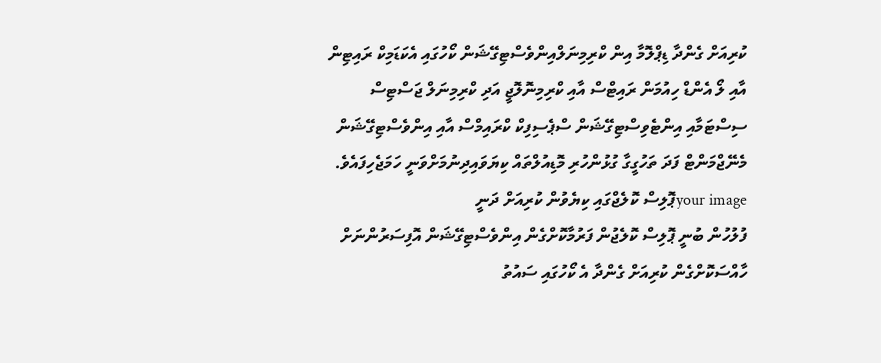ކުރިއަށް ގެންދާ ޑިޕްލޮމާ އިން ކްރިމިނަލްއިންވެސްޓިގޭޝަން ކޯހުގައި އެކަޑަމިކް ރައިޓިން އާއި ލޯ އެންޑް ހިއުމަން ރައިޓްސް އާއި ކްރިމިނޮލޮޖީ އަދި ކްރިމިނަލް ޖަސްޓިސް ސިސްޓަމާއި އިންޓެވިސްޓިގޭޝަން ސްޕެސިފިކް ކްރައިމްސް އާއި އިންވެސްޓިގޭޝަން މެނޭޖްމަންޓް ފަދަ ތަހުގީގާ ގުޅުންހުރި މޮޑިއުލްތައް ކިޔަވައިދިނުމަށްވަނީ ހަމަޖެހިފައެވެ.
your imageޕޮލިސް ކޮލެޖްގައި ކިޔެވުން ކުރިއަށް ދަނީ
ފުލުހުން ބުނީ ޕޮލިސް ކޮލެޖުން ފަރުމާކޮށްގެން އިންވެސްޓިގޭޝަން އޮފިސަރުންނަށް ހާއްސަކޮށްގެން ކުރިއަށް ގެންދާ އެ ކޯހުގައި ސައުތު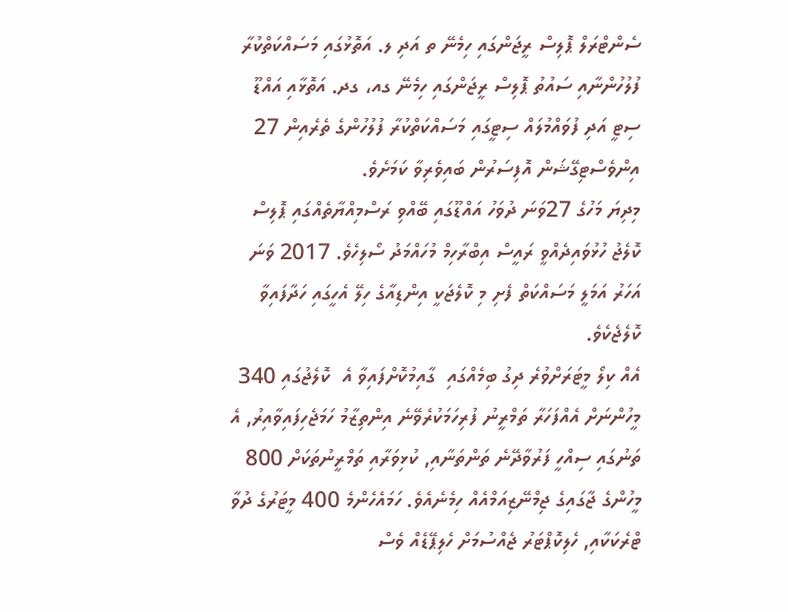ސެންޓްރަލް ޕޮލިސް ރީޖަންގައި ހިމެނޭ ތ އަދި ލ. އަތޮޅުގައި މަސައްކަތްކުރާ ފުލުހުންނާއި ސައުތު ޕޮލިސް ރީޖަންގައި ހިމެނޭ ގއ، ގދ. އަތޮޅާއި އައްޑޫ ސިޓީ އަދި ފުވައްމުލައް ސިޓީގައި މަސައްކަތްކުރާ ފުލުހުންގެ ތެރެއިން 27 އިންވެސްޓިގޭޝަން އޮފިސަރުން ބައިވެރިވާ ކަމަށެވެ.
މިދިޔަ މަހުގެ 27ވަނަ ދުވަހު އައްޑޫގައި ބޭއްވި ރަސްމިއްޔާތެއްގައި ޕޮލިސް ކޮލެޖު ހުޅުވައިދެއްވީ ރައީސް އިބްރާހިމް މުހައްމަދު ސޯލިހެވެ. 2017 ވަނަ އަހަރު އަމަލީ މަސައްކަތް ފެށި މި ކޮލެޖަކީ އިންޑިއާގެ ހިލޭ އެހީގައި ހަދާފައިވާ ކޮލެޖެކެވެ.
އެއް ކިލޯ މީޓަރަށްވުރެ ދިގު ބިމެއްގައި  ގާއިމުކޮށްފައިވާ އެ  ކޮލެޖުގައި 340 މީހުންނަށް އެއްފަހަރާ ތަމްރީނު ފުރިހަމަކުރެވޭނެ އިންތިޒާމު ހަމަޖެހިފައިވާއިރު, އެ ތަނުގައި ސިއްހީ ފަރުވާދޭނެ ތަންތަނާއި, ކުޅިވަރާއި ތަމްރީނުތަކަށް 800 މީހުންގެ ޖާގައިގެ ޖިމްނޭޒިއަމްއެއް ހިމެނެއެވެ. ހަމައެހެންމެ 400 މީޓަރުގެ ދުވާ ޓްރެކަކާއި, ހެލިކޮޕްޓަރު ޖެއްސުމަށް ހެލިޕޭޑެއް ވެސް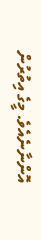އޮންނާނެއެވެ. މީގެ އިތުރުން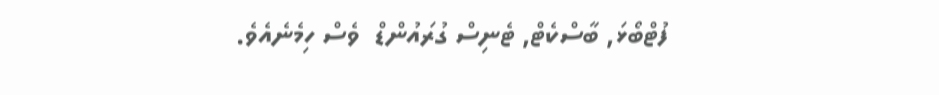ފުޓްބޯޅަ, ބާސްކެޓް, ޓެނިސް ގުރައުންޑް  ވެސް ހިމެނެއެވެ.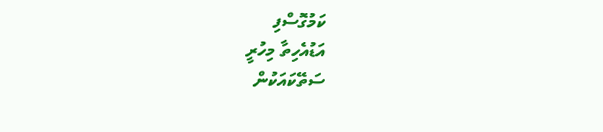ކަމުގޮސްފި
އަޑުއެހިތާ މިހުރީ
ސަތޭކައަކުން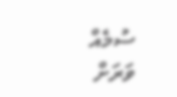ސުމެއް
ވަރަށް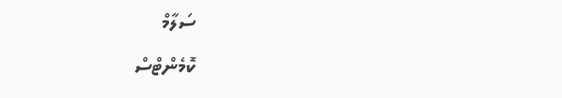ސަލާމް
ކޮމެންޓްސް